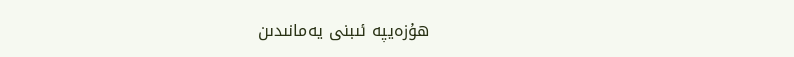ھۇزەيپە ئىبنى يەمانىدىن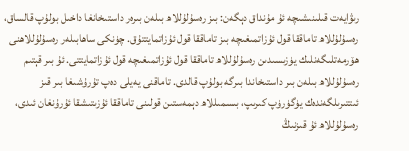رىۋايەت قىلىنىشىچە ئۇ مۇنداق دېگەن: بىز رەسۇلۇللاھ بىلەن بىرەر داستىخانغا داخىل بولۇپ قالساق، رەسۇلۇللاھ تاماققا قول ئۇزاتمىغىچە بىز تاماققا قول ئۇزاتمايتتۇق. چۈنكى ساھابىلەر رەسۇلۇللاھنى ھۆرمەتلىگەنلىك يۈزىسىدىن رەسۇلۇللاھ تاماققا قول ئۇزاتمىغىچە قول ئۇزاتمايتتى. ئۇ بىر قېتىم رەسۇلۇللاھ بىلەن بىر داستىخاندا بىرگە بولۇپ قالدى. تاماقنى يەيلى دەپ تۇرۇشىغا بىر قىز ئىتتىرىلگەندەك يۈگۈرۈپ كىرىپ، بىسمىللاھ دېمەستىن قولىنى تاماققا ئۇزىتىشقا ئۇرۇنغان ئىدى، رەسۇلۇللاھ ئۇ قىزنىڭ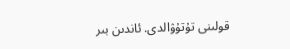قولىنى تۇتۇۋالدى. ئاندىن بىر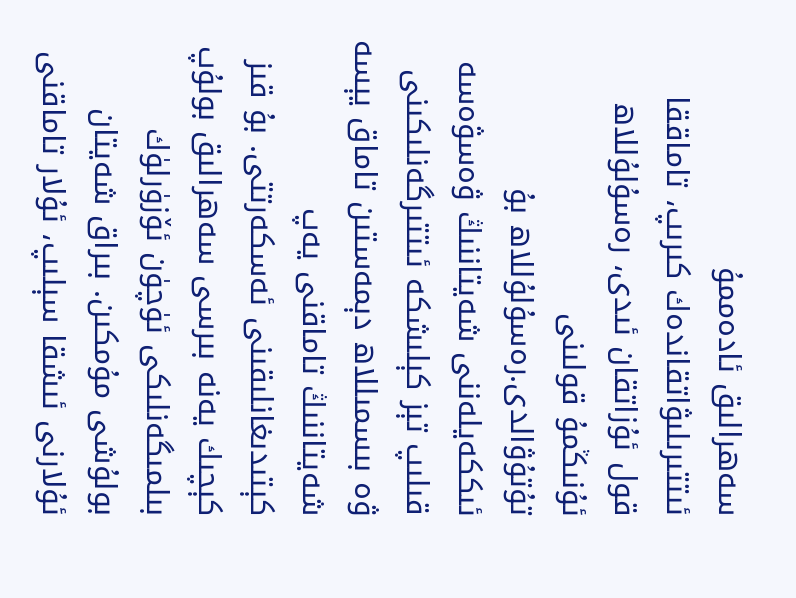سەھرالىق ئادەممۇ ئىتتىرىلىۋاتقاندەك كىرىپ، تاماققا قول ئۇزاتقان ئىدى، رەسۇلۇللاھ ئۇنىڭمۇ قولىنى تۇتۇۋالدى.رەسۇلۇللاھ بۇ ئىككەيلەننى شەيتاننىڭ ۋەسۋەسە قىلىپ تېز كېلىشكە ئىتتىرگەنلىكىنى ۋە بىسمىللاھ دېمەستىن تاماق يېسە شەيتاننىڭ تاماقنى يەپ كېتىدىغانلىقىنى ئەسكەرتتى. بۇ قىز كېچىك يەنە بىرسى سەھرالىق بولۇپ بىلمىگەنلىكى ئۈچۈن ئۆزۈرلۈك بولۇشى مۇمكىن. بىراق شەيتان ئۇلارنى ئىشقا سېلىپ، ئۇلار تاماقنى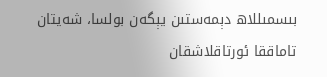بىسمىللاھ دېمەستىن يېگەن بولسا، شەيتان تاماققا ئورتاقلاشقان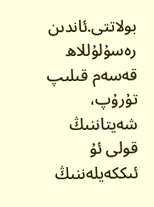بولاتتى.ئاندىن رەسۇلۇللاھ قەسەم قىلىپ تۇرۇپ، شەيتاننىڭ قولى ئۇ ئىككەيلەننىڭ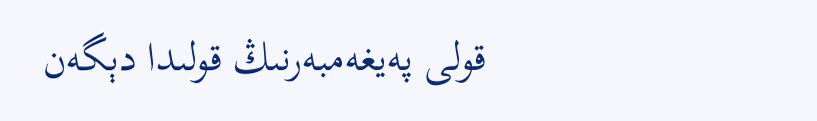قولى پەيغەمبەرنىڭ قولىدا دېگەن